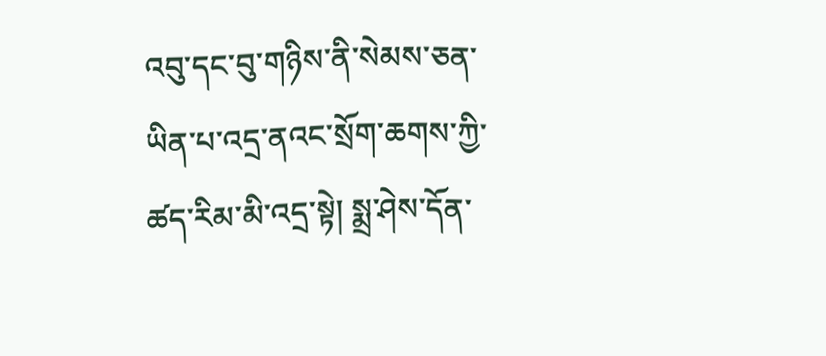འབུ་དང་བུ་གཉིས་ནི་སེམས་ཅན་ཡིན་པ་འདྲ་ནའང་སྲོག་ཆགས་ཀྱི་ཚད་རིམ་མི་འདྲ་སྟེ། སྨྲ་ཤེས་དོན་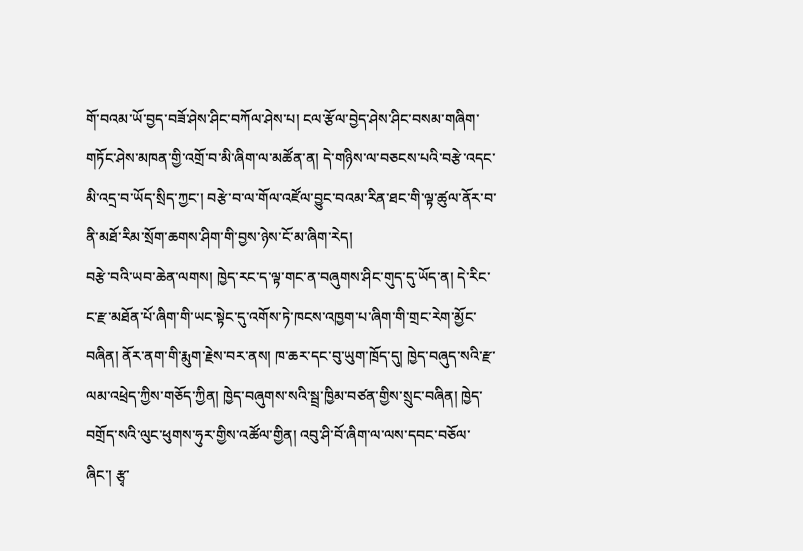གོ་བའམ་ཡོ་བྱད་བཟོ་ཤེས་ཤིང་བཀོལ་ཤེས་པ། ངལ་རྩོལ་བྱེད་ཤེས་ཤིང་བསམ་གཞིག་གཏོང་ཤེས་མཁན་གྱི་འགྲོ་བ་མི་ཞིག་ལ་མཚོན་ན། དེ་གཉིས་ལ་བཅངས་པའི་བརྩེ་འདང་མི་འདྲ་བ་ཡོད་སྲིད་ཀྱང་། བརྩེ་བ་ལ་གོལ་འཛོལ་བྱུང་བའམ་རིན་ཐང་གི་ལྟ་ཚུལ་ནོར་བ་ནི་མཐོ་རིམ་སྲོག་ཆགས་ཤིག་གི་བྱས་ཉེས་ངོ་མ་ཞིག་རེད།
བརྩེ་བའི་ཡབ་ཆེན་ལགས། ཁྱེད་རང་ད་ལྟ་གང་ན་བཞུགས་ཤིང་གུད་དུ་ཡོད་ན། དེ་རིང་ང་རྫ་མཐོན་པོ་ཞིག་གི་ཡང་སྟེང་དུ་འགོས་ཏེ་ཁངས་འཁྱག་པ་ཞིག་གི་གྲང་རེག་མྱོང་བཞིན། ནོར་ནག་གི་རྨུག་རྗེས་བར་ནས། ཁ་ཆར་དང་བུ་ཡུག་ཁྲོད་དུ། ཁྱེད་བཞུད་སའི་རྫ་ལམ་འཕྲེད་ཀྱིས་གཅོད་ཀྱིན། ཁྱེད་བཞུགས་སའི་སྦྲ་ཁྱིམ་བཙན་གྱིས་སྲུང་བཞིན། ཁྱེད་བགྲོད་སའི་ལུང་ཕུགས་ཧུར་གྱིས་འཚོལ་གྱིན། འབུ་ཤི་བོ་ཞིག་ལ་ལས་དབང་བཅོལ་ཞིང་། རྩྭ་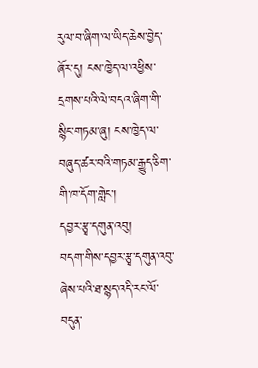རུལ་བ་ཞིག་ལ་ཡིད་ཆེས་བྱེད་ཞོར་དུ། ངས་ཁྱེད་ལ་འཕྱིས་དྲགས་པའི་ལེ་བདའ་ཞིག་གི་སྙིང་གཏམ་ཞུ། ངས་ཁྱེད་ལ་བཞུད་ཚར་བའི་གཏམ་རྒྱུད་ཅིག་གི་ཁ་དོག་གླེང་།
དབྱར་རྩྭ་དགུན་འབུ།
བདག་གིས་དབྱར་རྩྭ་དགུན་འབུ་ཞེས་པའི་ཐ་སྙད་འདི་རང་ལོ་བདུན་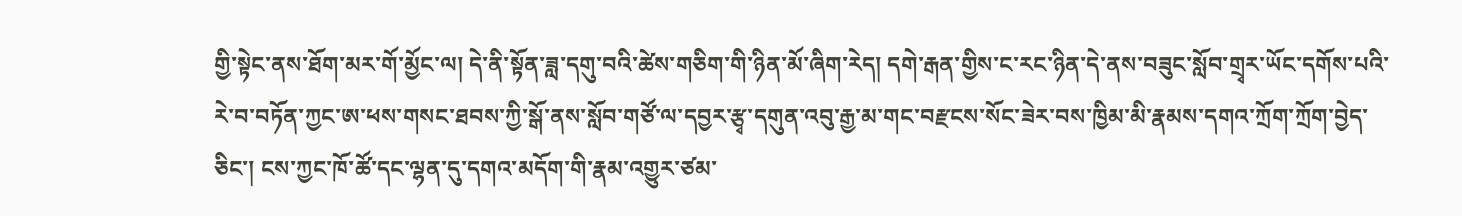གྱི་སྟེང་ནས་ཐོག་མར་གོ་མྱོང་ལ། དེ་ནི་སྟོན་ཟླ་དགུ་བའི་ཚེས་གཅིག་གི་ཉིན་མོ་ཞིག་རེད། དགེ་རྒན་གྱིས་ང་རང་ཉིན་དེ་ནས་བཟུང་སློབ་གྲྭར་ཡོང་དགོས་པའི་རེ་བ་བཏོན་ཀྱང་ཨ་ཕས་གསང་ཐབས་ཀྱི་སྒོ་ནས་སློབ་གཙོ་ལ་དབྱར་རྩྭ་དགུན་འབུ་རྒྱ་མ་གང་བརྫངས་སོང་ཟེར་བས་ཁྱིམ་མི་རྣམས་དགའ་ཀྲོག་ཀྲོག་བྱེད་ཅིང་། ངས་ཀྱང་ཁོ་ཚོ་དང་ལྷན་དུ་དགའ་མདོག་གི་རྣམ་འགྱུར་ཙམ་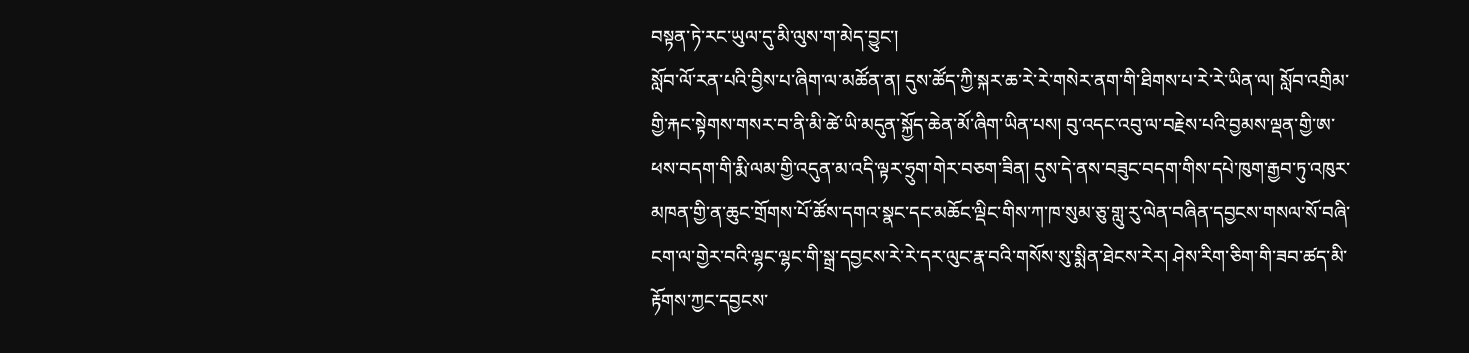བསྟན་ཏེ་རང་ཡུལ་དུ་མི་ལུས་ག་མེད་བྱུང་།
སློབ་ལོ་རན་པའི་བྱིས་པ་ཞིག་ལ་མཚོན་ན། དུས་ཚོད་ཀྱི་སྐར་ཆ་རེ་རེ་གསེར་ནག་གི་ཐིགས་པ་རེ་རེ་ཡིན་ལ། སློབ་འགྲིམ་གྱི་རྐང་སྟེགས་གསར་བ་ནི་མི་ཚེ་ཡི་མདུན་སྐྱོད་ཆེན་མོ་ཞིག་ཡིན་པས། བུ་འདང་འབུ་ལ་བརྗེས་པའི་བྱམས་ལྡན་གྱི་ཨ་ཕས་བདག་གི་རྨི་ལམ་གྱི་འདུན་མ་འདི་ལྟར་ཧྲུག་གེར་བཅག་ཟིན། དུས་དེ་ནས་བཟུང་བདག་གིས་དཔེ་ཁུག་རྒྱབ་ཏུ་འཁུར་མཁན་གྱི་ན་ཆུང་གྲོགས་པོ་ཚོས་དགའ་སྣང་དང་མཆོང་ལྡིང་གིས་ཀ་ཁ་སུམ་ཅུ་གླུ་རུ་ལེན་བཞིན་དབྱངས་གསལ་སོ་བཞི་ངག་ལ་གྱེར་བའི་ལྷང་ལྷང་གི་སྒྲ་དབྱངས་རེ་རེ་དར་ལུང་རྣ་བའི་གསོས་སུ་སྨིན་ཐེངས་རེར། ཤེས་རིག་ཅིག་གི་ཟབ་ཚད་མི་རྟོགས་ཀྱང་དབྱངས་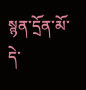སྙན་དྲོན་མོ་དེ་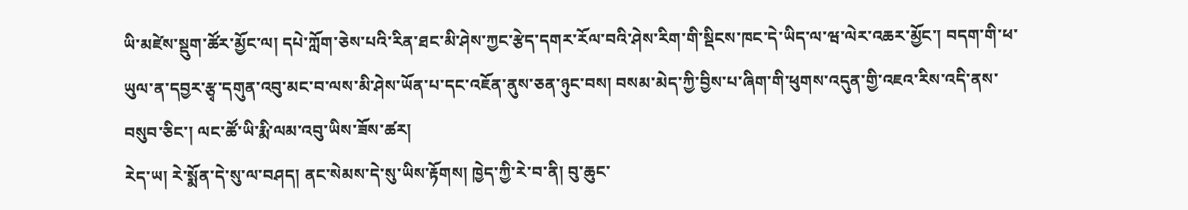ཡི་མཛེས་སྡུག་ཚོར་མྱོང་ལ། དཔེ་ཀློག་ཅེས་པའི་རིན་ཐང་མི་ཤེས་ཀྱང་རྩེད་དགར་རོལ་བའི་ཤེས་རིག་གི་སྡིངས་ཁང་དེ་ཡིད་ལ་ཝ་ལེར་འཆར་མྱོང་། བདག་གི་ཕ་ཡུལ་ན་དབྱར་རྩྭ་དགུན་འབུ་མང་བ་ལས་མི་ཤེས་ཡོན་པ་དང་འཇོན་ནུས་ཅན་ཉུང་བས། བསམ་མེད་ཀྱི་བྱིས་པ་ཞིག་གི་ཕུགས་འདུན་གྱི་འཇའ་རིས་འདི་ནས་བསུབ་ཅིང་། ལང་ཚོ་ཡི་རྨི་ལམ་འབུ་ཡིས་ཟོས་ཚར།
རེད་ཡ། རེ་སྨོན་དེ་སུ་ལ་བཤད། ནང་སེམས་དེ་སུ་ཡིས་རྟོགས། ཁྱེད་ཀྱི་རེ་བ་ནི། བུ་ཆུང་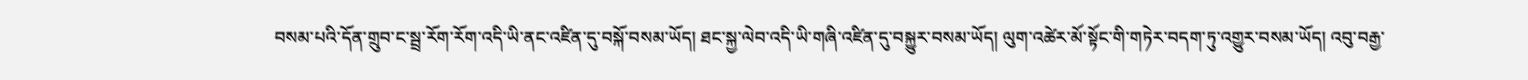བསམ་པའི་དོན་གྲུབ་ང་སྦྲ་རོག་རོག་འདི་ཡི་ནང་འཛིན་དུ་བསྐོ་བསམ་ཡོད། ཐང་སྐྱ་ལེབ་འདི་ཡི་གཞི་འཛིན་དུ་བསྐྱུར་བསམ་ཡོད། ལུག་འཚེར་མོ་སྟོང་གི་གཏེར་བདག་ཏུ་འགྱུར་བསམ་ཡོད། འབུ་བརྒྱ་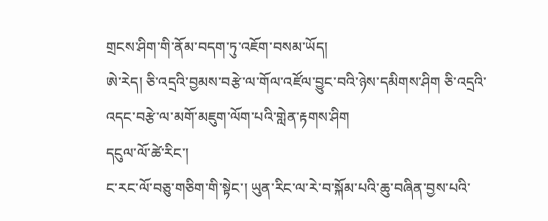གྲངས་ཤིག་གི་ནོམ་བདག་ཏུ་འཇོག་བསམ་ཡོད།
ཨེ་རེད། ཅི་འདྲའི་བྱམས་བརྩེ་ལ་གོལ་འཛོལ་བྱུང་བའི་ཉེས་དམིགས་ཤིག ཅི་འདྲའི་འདང་བརྩེ་ལ་མགོ་མཇུག་ལོག་པའི་གླེན་རྟགས་ཤིག
དངུལ་ལོ་ཚེ་རིང་།
ང་རང་ལོ་བཅུ་གཅིག་གི་སྟེང་། ཡུན་རིང་ལ་རེ་བ་སྐོམ་པའི་ཆུ་བཞིན་བྱས་པའི་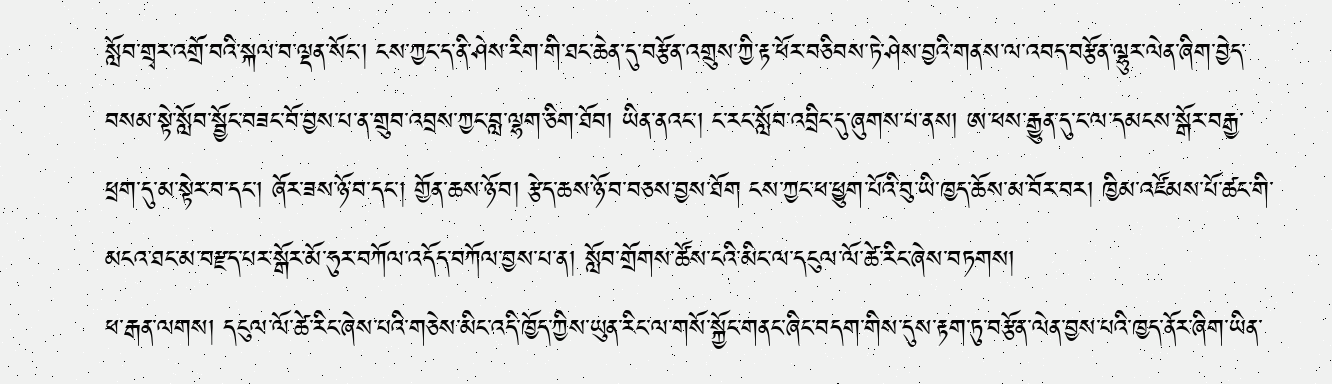སློབ་གྲྭར་འགྲོ་བའི་སྐལ་བ་ལྡན་སོང་། ངས་ཀྱང་ད་ནི་ཤེས་རིག་གི་ཐང་ཆེན་དུ་བརྩོན་འགྲུས་ཀྱི་རྟ་ཕོར་བཅིབས་ཏེ་ཤེས་བྱའི་གནས་ལ་འབད་བརྩོན་ལྷུར་ལེན་ཞིག་བྱེད་བསམ་སྟེ་སློབ་སྦྱོང་བཟང་བོ་བྱས་པ་ན་གྲུབ་འབྲས་ཀྱང་བླ་ལྷག་ཅིག་ཐོབ། ཡིན་ནའང་། ང་རང་སློབ་འབྲིང་དུ་ཞུགས་པ་ནས། ཨ་ཕས་རྒྱུན་དུ་ང་ལ་དམངས་སྒོར་བརྒྱ་ཕྲག་དུ་མ་སྟེར་བ་དང་། ཞོར་ཟས་ཉོ་བ་དང་། གྱོན་ཆས་ཉོ་བ། རྩེད་ཆས་ཉོ་བ་བཅས་བྱས་ཐོག ངས་ཀྱང་ཕ་ཕྱུག་པོའི་བུ་ཡི་ཁྱད་ཆོས་མ་བོར་བར། ཁྱིམ་འཛོམས་པོ་ཚང་གི་མངའ་ཐང་མ་བརྫད་པར་སྒོར་མོ་ཧུར་བཀོལ་འདོད་བཀོལ་བྱས་པ་ན། སློབ་གྲོགས་ཚོས་ངའི་མིང་ལ་དངུལ་ལོ་ཚེ་རིང་ཞེས་བཏགས།
ཕ་རྒན་ལགས། དངུལ་ལོ་ཚེ་རིང་ཞེས་པའི་གཅེས་མིང་འདི་ཁྱོད་ཀྱིས་ཡུན་རིང་ལ་གསོ་སྐྱོང་གནང་ཞིང་བདག་གིས་དུས་རྟག་ཏུ་བརྩོན་ལེན་བྱས་པའི་ཁྱད་ནོར་ཞིག་ཡིན་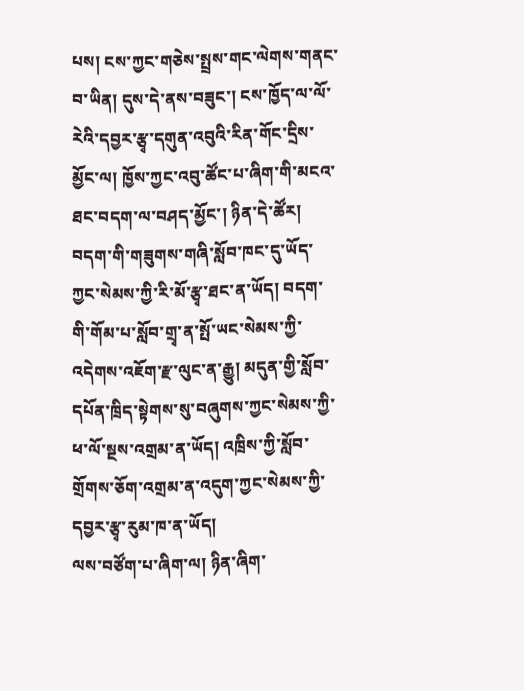པས། ངས་ཀྱང་གཅེས་སྤྲས་གང་ལེགས་གནང་བ་ཡིན། དུས་དེ་ནས་བཟུང་། ངས་ཁྱོད་ལ་ལོ་རེའི་དབྱར་རྩྭ་དགུན་འབུའི་རིན་གོང་དྲིས་མྱོང་ལ། ཁྱོས་ཀྱང་འབུ་ཚོང་པ་ཞིག་གི་མངའ་ཐང་བདག་ལ་བཤད་མྱོང་། ཉིན་དེ་ཚོར། བདག་གི་གཟུགས་གཞི་སློབ་ཁང་དུ་ཡོད་ཀྱང་སེམས་ཀྱི་རི་མོ་རྩྭ་ཐང་ན་ཡོད། བདག་གི་གོམ་པ་སློབ་གྲྭ་ན་སྤོ་ཡང་སེམས་ཀྱི་འདེགས་འཇོག་རྫ་ལུང་ན་རྒྱུ། མདུན་གྱི་སློབ་དཔོན་ཁྲིད་སྟེགས་སུ་བཞུགས་ཀྱང་སེམས་ཀྱི་ཕ་ལོ་སྔས་འགྲམ་ན་ཡོད། འཁྲིས་ཀྱི་སློབ་གྲོགས་ཅོག་འགྲམ་ན་འདུག་ཀྱང་སེམས་ཀྱི་དབྱར་རྩྭ་རུམ་ཁ་ན་ཡོད།
ལས་བཙོག་པ་ཞིག་ལ། ཉིན་ཞིག་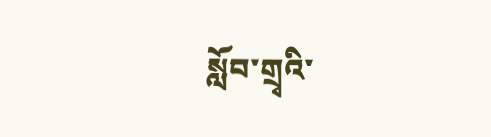སློབ་གྲྭའི་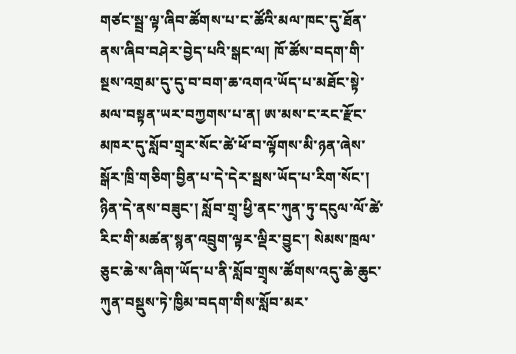གཙང་སྦྲ་ལྟ་ཞིབ་ཚོགས་པ་ང་ཚོའི་མལ་ཁང་དུ་ཐོན་ནས་ཞིབ་བཤེར་བྱེད་པའི་སྒང་ལ། ཁོ་ཚོས་བདག་གི་སྔས་འགྲམ་དུ་དུ་བ་བག་ཆ་འགའ་ཡོད་པ་མཐོང་སྟེ་མལ་བསྟན་ཡར་བཀྱགས་པ་ན། ཨ་མས་ང་རང་རྫོང་མཁར་དུ་སློབ་གྲྭར་སོང་ཚེ་ཕོ་བ་ལྟོགས་མི་ཉན་ཞེས་སྒོར་ཁྲི་གཅིག་བྱིན་པ་དེ་དེར་སྦས་ཡོད་པ་རིག་སོང་། ཉིན་དེ་ནས་བཟུང་། སློབ་གྲྭ་ཕྱི་ནང་ཀུན་ཏུ་དངུལ་ལོ་ཚེ་རིང་གི་མཚན་སྙན་འབྲུག་ལྟར་ལྡིར་བྱུང་། སེམས་ཁྲལ་ཅུང་ཆེ་ས་ཞིག་ཡོད་པ་ནི་སློབ་གྲྭས་ཚོགས་འདུ་ཆེ་ཆུང་ཀུན་བསྡུས་ཏེ་ཁྱིམ་བདག་གིས་སློབ་མར་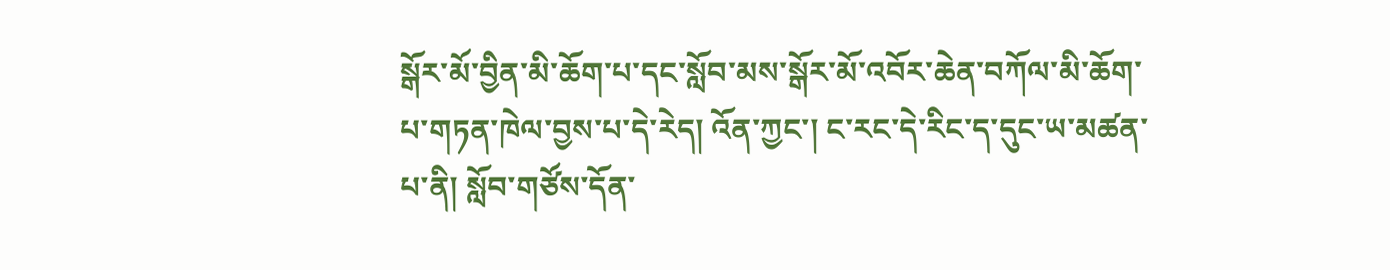སྒོར་མོ་བྱིན་མི་ཆོག་པ་དང་སློབ་མས་སྒོར་མོ་འབོར་ཆེན་བཀོལ་མི་ཆོག་པ་གཏན་ཁེལ་བྱས་པ་དེ་རེད། འོན་ཀྱང་། ང་རང་དེ་རིང་ད་དུང་ཡ་མཚན་པ་ནི། སློབ་གཙོས་དོན་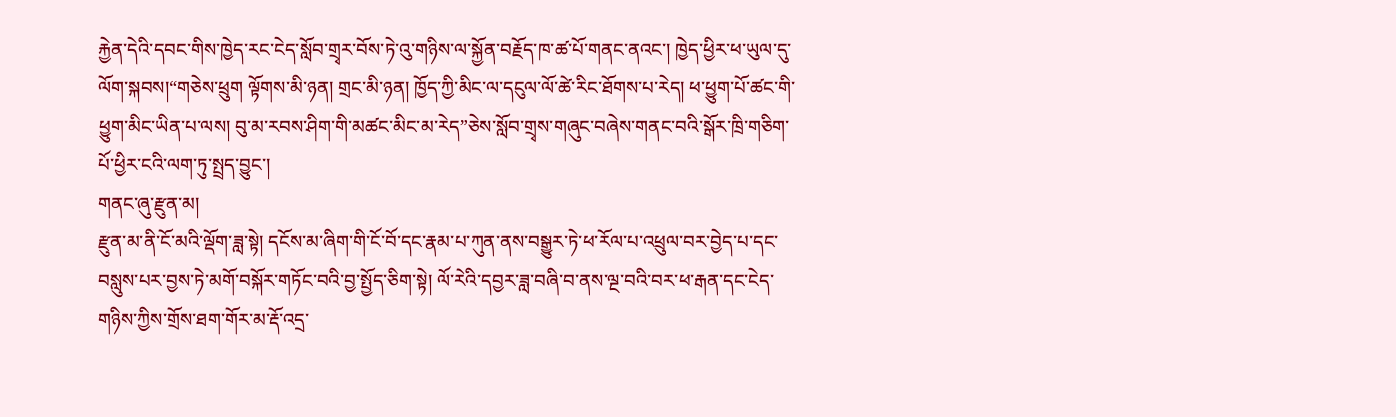རྐྱེན་དེའི་དབང་གིས་ཁྱེད་རང་ངེད་སློབ་གྲྭར་བོས་ཏེ་འུ་གཉིས་ལ་སྐྱོན་བརྗོད་ཁ་ཚ་པོ་གནང་ནའང་། ཁྱེད་ཕྱིར་ཕ་ཡུལ་དུ་ལོག་སྐབས།“གཅེས་ཕྲུག ལྟོགས་མི་ཉན། གྲང་མི་ཉན། ཁྱོད་ཀྱི་མིང་ལ་དངུལ་ལོ་ཚེ་རིང་ཐོགས་པ་རེད། ཕ་ཕྱུག་པོ་ཚང་གི་ཕྱུག་མིང་ཡིན་པ་ལས། བུ་མ་རབས་ཤིག་གི་མཚང་མིང་མ་རེད”ཅེས་སློབ་གྲྭས་གཞུང་བཞེས་གནང་བའི་སྒོར་ཁྲི་གཅིག་པོ་ཕྱིར་ངའི་ལག་ཏུ་སྤྲད་བྱུང་།
གནང་ཞུ་རྫུན་མ།
རྫུན་མ་ནི་ངོ་མའི་ལྡོག་ཟླ་སྟེ། དངོས་མ་ཞིག་གི་ངོ་བོ་དང་རྣམ་པ་ཀུན་ནས་བསྒྱུར་ཏེ་ཕ་རོལ་པ་འཕྲུལ་བར་བྱེད་པ་དང་བསླུས་པར་བྱས་ཏེ་མགོ་བསྐོར་གཏོང་བའི་བྱ་སྤྱོད་ཅིག་སྟེ། ལོ་རེའི་དབྱར་ཟླ་བཞི་བ་ནས་ལྔ་བའི་བར་ཕ་རྒན་དང་ངེད་གཉིས་ཀྱིས་གྲོས་ཐག་གོར་མ་རྡོ་འདྲ་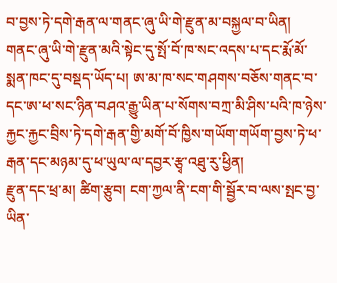བ་བྱས་ཏེ་དགེ་རྒན་ལ་གནང་ཞུ་ཡི་གེ་རྫུན་མ་བསྐྱལ་བ་ཡིན། གནང་ཞུ་ཡི་གེ་རྫུན་མའི་སྟེང་དུ་སྤོ་བོ་ཁ་སང་འདས་པ་དང་རྨོ་མོ་སྨན་ཁང་དུ་བསྡད་ཡོད་པ། ཨ་མ་ཁ་སང་གཤགས་བཅོས་གནང་བ་དང་ཨ་ཕ་སང་ཉིན་བཤའ་རྒྱུ་ཡིན་པ་སོགས་བཀྲ་མི་ཤིས་པའི་ཁ་ཉེས་རྐྱང་རྐྱང་བྲིས་ཏེ་དགེ་རྒན་གྱི་མགོ་བོ་ཁྱིས་གཡོག་གཡོག་བྱས་ཏེ་ཕ་རྒན་དང་མཉམ་དུ་ཕ་ཡུལ་ལ་དབྱར་རྩྭ་འཐུ་རུ་ཕྱིན།
རྫུན་དང་ཕྲ་མ། ཚིག་རྩུབ། ངག་ཀྱལ་ནི་ངག་གི་སྦྱོར་བ་ལས་སྤང་བྱ་ཡིན་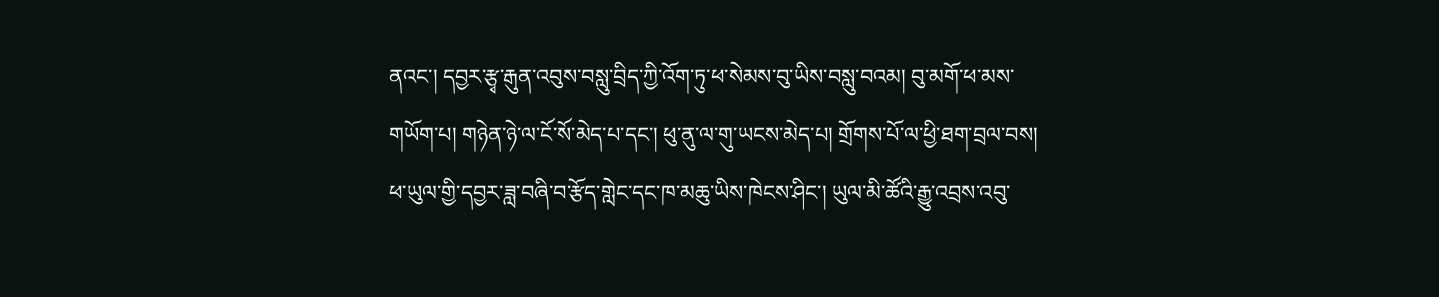ནའང་། དབྱར་རྩྭ་རྒུན་འབུས་བསླུ་བྲིད་ཀྱི་འོག་ཏུ་ཕ་སེམས་བུ་ཡིས་བསླུ་བའམ། བུ་མགོ་ཕ་མས་གཡོག་པ། གཉེན་ཉེ་ལ་ངོ་སོ་མེད་པ་དང་། ཕུ་ནུ་ལ་གུ་ཡངས་མེད་པ། གྲོགས་པོ་ལ་ཕྱི་ཐག་བྲལ་བས། ཕ་ཡུལ་གྱི་དབྱར་ཟླ་བཞི་བ་རྩོད་གླེང་དང་ཁ་མཆུ་ཡིས་ཁེངས་ཤིང་། ཡུལ་མི་ཚོའི་རྒྱུ་འབྲས་འབུ་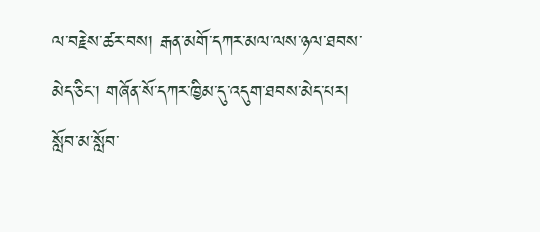ལ་བརྗེས་ཚར་བས། རྒན་མགོ་དཀར་མལ་ལས་ཉལ་ཐབས་མེད་ཅིང་། གཞོན་སོ་དཀར་ཁྱིམ་དུ་འདུག་ཐབས་མེད་པར། སློབ་མ་སློབ་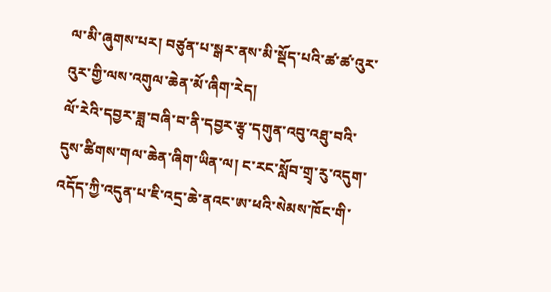ལ་མི་ཞུགས་པར། བཙུན་པ་སྒར་ནས་མི་སྡོད་པའི་ཚ་ཚ་འུར་འུར་གྱི་ལས་འགུལ་ཆེན་མོ་ཞིག་རེད།
ལོ་རེའི་དབྱར་ཟླ་བཞི་བ་ནི་དབྱར་རྩྭ་དགུན་འབུ་འཐུ་བའི་དུས་ཚིགས་གལ་ཆེན་ཞིག་ཡིན་ལ། ང་རང་སློབ་གྲྭ་རུ་འདུག་འདོད་ཀྱི་འདུན་པ་ཇི་འདྲ་ཆེ་ནའང་ཨ་ཕའི་སེམས་ཁོང་གི་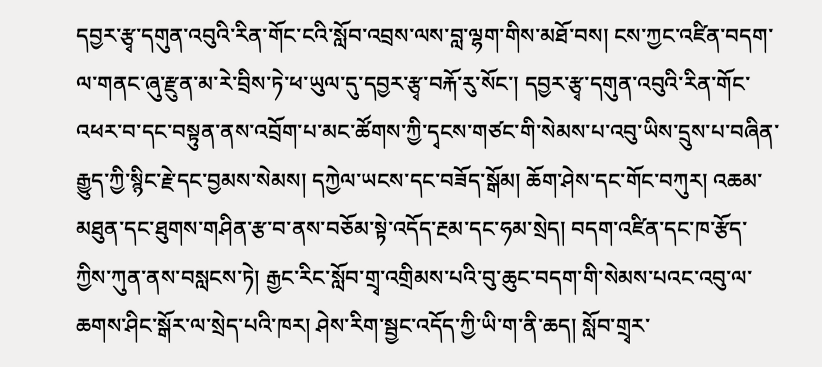དབྱར་རྩྭ་དགུན་འབུའི་རིན་གོང་ངའི་སློབ་འབྲས་ལས་བླ་ལྷག་གིས་མཐོ་བས། ངས་ཀྱང་འཛིན་བདག་ལ་གནང་ཞུ་རྫུན་མ་རེ་བྲིས་ཏེ་ཕ་ཡུལ་དུ་དབྱར་རྩྭ་བརྐོ་རུ་སོང་། དབྱར་རྩྭ་དགུན་འབུའི་རིན་གོང་འཕར་བ་དང་བསྟུན་ནས་འབྲོག་པ་མང་ཚོགས་ཀྱི་དྭངས་གཙང་གི་སེམས་པ་འབུ་ཡིས་དྲུས་པ་བཞིན་རྒྱུད་ཀྱི་སྙིང་རྗེ་དང་བྱམས་སེམས། དཀྱེལ་ཡངས་དང་བཟོད་སྒོམ། ཆོག་ཤེས་དང་གོང་བཀུར། འཆམ་མཐུན་དང་ཐུགས་གཤིན་རྩ་བ་ནས་བཅོམ་སྟེ་འདོད་རྔམ་དང་ཧམ་སྲེད། བདག་འཛིན་དང་ཁ་རྩོད་ཀྱིས་ཀུན་ནས་བསླངས་ཏེ། རྒྱང་རིང་སློབ་གྲྭ་འགྲིམས་པའི་བུ་ཆུང་བདག་གི་སེམས་པའང་འབུ་ལ་ཆགས་ཤིང་སྒོར་ལ་སྲེད་པའི་ཁར། ཤེས་རིག་སྦྱང་འདོད་ཀྱི་ཡི་ག་ནི་ཆད། སློབ་གྲྭར་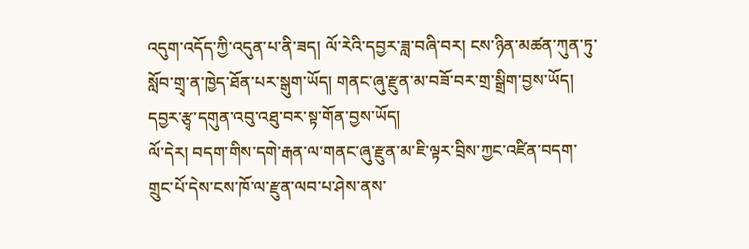འདུག་འདོད་ཀྱི་འདུན་པ་ནི་ཟད། ལོ་རེའི་དབྱར་ཟླ་བཞི་བར། ངས་ཉིན་མཚན་ཀུན་ཏུ་སློབ་གྲྭ་ན་ཁྱེད་ཐོན་པར་སྒུག་ཡོད། གནང་ཞུ་རྫུན་མ་བཟོ་བར་གྲ་སྒྲིག་བྱས་ཡོད། དབྱར་རྩྭ་དགུན་འབུ་འཐུ་བར་སྟ་གོན་བྱས་ཡོད།
ལོ་དེར། བདག་གིས་དགེ་རྒན་ལ་གནང་ཞུ་རྫུན་མ་ཇི་ལྟར་བྲིས་ཀྱང་འཛིན་བདག་གྲུང་པོ་དེས་ངས་ཁོ་ལ་རྫུན་ལབ་པ་ཤེས་ནས་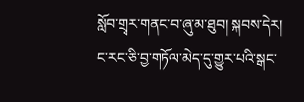སློབ་གྲྭར་གནང་བ་ཞུ་མ་ཐུབ། སྐབས་དེར། ང་རང་ཅི་བྱ་གཏོལ་མེད་དུ་གྱུར་པའི་སྒང་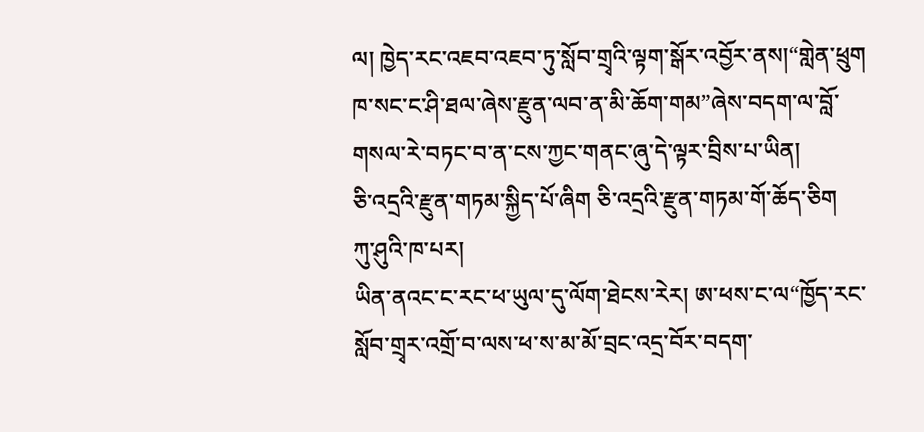ལ། ཁྱེད་རང་འཇབ་འཇབ་ཏུ་སློབ་གྲྭའི་ལྟག་སྒོར་འབྱོར་ནས།“གླེན་ཕྲུག ཁ་སང་ང་ཤི་ཐལ་ཞེས་རྫུན་ལབ་ན་མི་ཆོག་གམ”ཞེས་བདག་ལ་བློ་གསལ་རེ་བཏང་བ་ན་ངས་ཀྱང་གནང་ཞུ་དེ་ལྟར་བྲིས་པ་ཡིན།
ཅི་འདྲའི་རྫུན་གཏམ་སྐྱིད་པོ་ཞིག ཅི་འདྲའི་རྫུན་གཏམ་གོ་ཆོད་ཅིག
ཀུ་ཤུའི་ཁ་པར།
ཡིན་ནའང་ང་རང་ཕ་ཡུལ་དུ་ལོག་ཐེངས་རེར། ཨ་ཕས་ང་ལ“ཁྱོད་རང་སློབ་གྲྭར་འགྲོ་བ་ལས་ཕ་ས་མ་མོ་བྲང་འདྲ་བོར་བདག་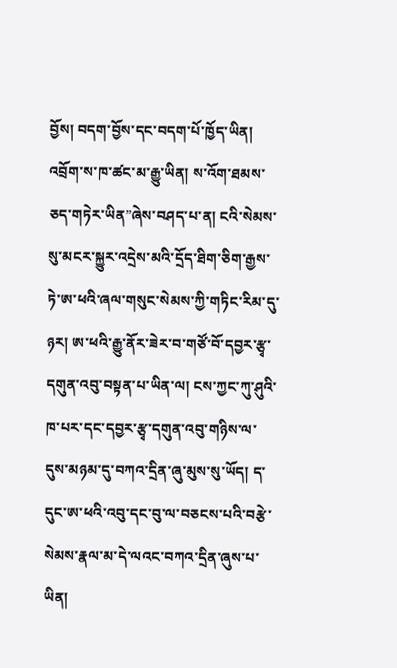བྱོས། བདག་བྱོས་དང་བདག་པོ་ཁྱོད་ཡིན། འབྲོག་ས་ཁ་ཚང་མ་རྒྱུ་ཡིན། ས་འོག་ཐམས་ཅད་གཏེར་ཡིན”ཞེས་བཤད་པ་ན། ངའི་སེམས་སུ་མངར་སྐྱུར་འདྲེས་མའི་དྲོད་ཐིག་ཅིག་རྒྱས་ཏེ་ཨ་ཕའི་ཞལ་གསུང་སེམས་ཀྱི་གཏིང་རིམ་དུ་ཉར། ཨ་ཕའི་རྒྱུ་ནོར་ཟེར་བ་གཙོ་བོ་དབྱར་རྩྭ་དགུན་འབུ་བསྟན་པ་ཡིན་ལ། ངས་ཀྱང་ཀུ་ཤུའི་ཁ་པར་དང་དབྱར་རྩྭ་དགུན་འབུ་གཉིས་ལ་དུས་མཉམ་དུ་བཀའ་དྲིན་ཞུ་མུས་སུ་ཡོད། ད་དུང་ཨ་ཕའི་འབུ་དང་བུ་ལ་བཅངས་པའི་བརྩེ་སེམས་རྣལ་མ་དེ་ལའང་བཀའ་དྲིན་ཞུས་པ་ཡིན།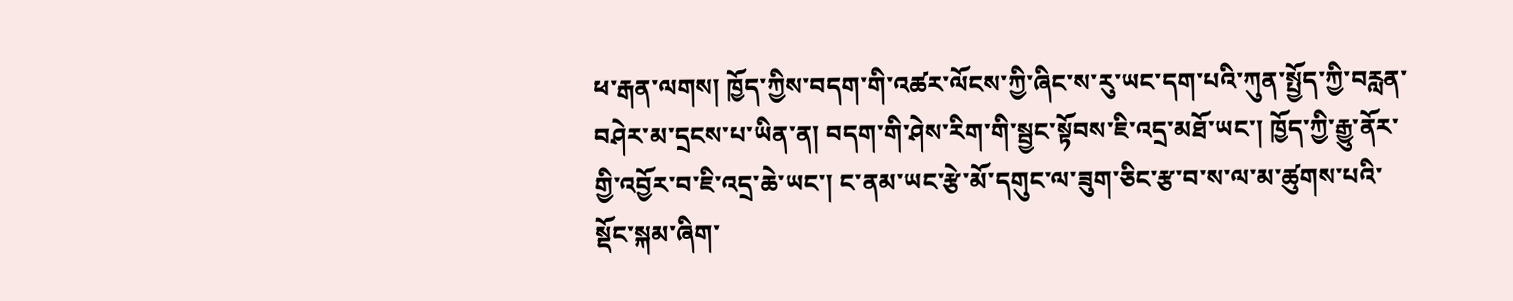ཕ་རྒན་ལགས། ཁྱོད་ཀྱིས་བདག་གི་འཚར་ལོངས་ཀྱི་ཞིང་ས་རུ་ཡང་དག་པའི་ཀུན་སྤྱོད་ཀྱི་བརླན་བཤེར་མ་དྲངས་པ་ཡིན་ན། བདག་གི་ཤེས་རིག་གི་སྦྱང་སྟོབས་ཇི་འདྲ་མཐོ་ཡང་། ཁྱོད་ཀྱི་རྒྱུ་ནོར་གྱི་འབྱོར་བ་ཇི་འདྲ་ཆེ་ཡང་། ང་ནམ་ཡང་རྩེ་མོ་དགུང་ལ་ཟུག་ཅིང་རྩ་བ་ས་ལ་མ་ཚུགས་པའི་སྡོང་སྐམ་ཞིག་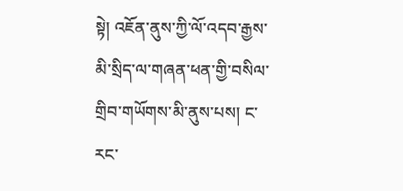སྟེ། འཇོན་ནུས་ཀྱི་ལོ་འདབ་རྒྱས་མི་སྲིད་ལ་གཞན་ཕན་གྱི་བསིལ་གྲིབ་གཡོགས་མི་ནུས་པས། ང་རང་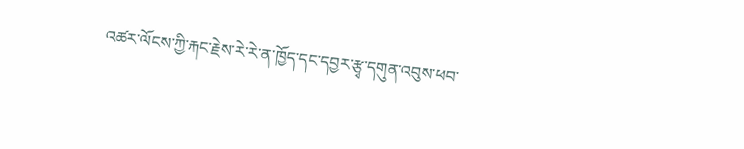འཚར་ལོངས་ཀྱི་རྐང་རྗེས་རེ་རེ་ན་ཁྱོད་དང་དབྱར་རྩྭ་དགུན་འབུས་ཕབ་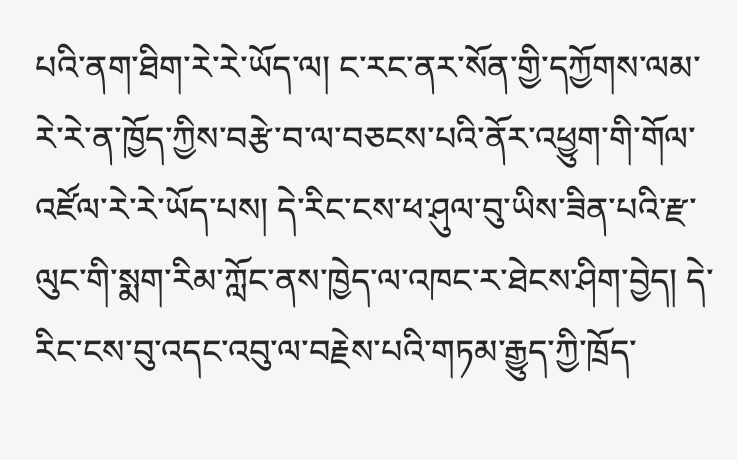པའི་ནག་ཐིག་རེ་རེ་ཡོད་ལ། ང་རང་ནར་སོན་གྱི་དཀྱོགས་ལམ་རེ་རེ་ན་ཁྱོད་ཀྱིས་བརྩེ་བ་ལ་བཅངས་པའི་ནོར་འཕྱུག་གི་གོལ་འཛོལ་རེ་རེ་ཡོད་པས། དེ་རིང་ངས་ཕ་ཤུལ་བུ་ཡིས་ཟིན་པའི་རྫ་ལུང་གི་སྨག་རིམ་ཀློང་ནས་ཁྱེད་ལ་འཁང་ར་ཐེངས་ཤིག་བྱེད། དེ་རིང་ངས་བུ་འདང་འབུ་ལ་བརྗེས་པའི་གཏམ་རྒྱུད་ཀྱི་ཁྲོད་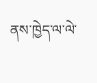ནས་ཁྱེད་ལ་ལེ་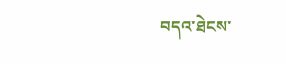བདའ་ཐེངས་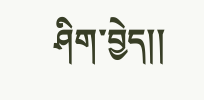ཤིག་བྱེད།།